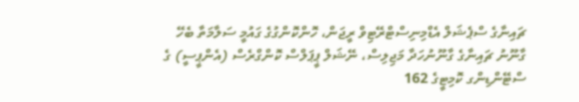ޗައިނާގެ ސްޕެޝަލް އެޑްމިނިސްޓްރޭޓިވް ރީޖަން، ހޮންކޮންގުގެ ގައުމީ ސަލާމަތާ ބެހޭ ގާނޫނު ޗައިނާގެ ގާނޫނުހަދާ މަޖިލިސް، ނޭޝަލް ޕީޕަލްސް ކޮންގްރެސް (އެންޕީސީ) ގެ ސްޓޭންޑިންގ ކޮމިޓީގެ 162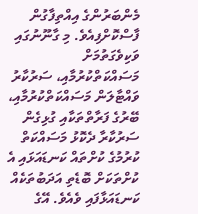މެންބަރުންގެ އިއްތިފާގުން ފާސްކޮށްފިއެވެ. މި ގާނޫނުގައި ވަކިވެގަތުމަށް މަސައްކަތްކުރުމާއި، ސަރުކާރު ވައްޓާލަން މަސައްކަތްކުރުމާއި، ބޭރުގެ ފަރާތްތަކާއި ގުޅިގެން ސަރުކާރާ ދެކޮޅު މަސައްކަތް ކުރުމުގެ ކުށްތައް ކަނޑައަޅައި އެ ކުށްތަކަށް ބޮޑެތި އަދަބުތަކެއް ކަނޑައަޅާފައި ވެއެވެ. އޭގެ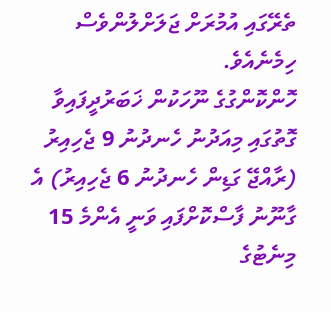ތެރޭގައި އުމުރަށް ޖަލަށްލުންވެސް ހިމެނެއެވެ.
ހޮންކޮންގުގެ ނޫހަކުން ޚަބަރުދީފައިވާ ގޮތުގައި މިއަދުނު ހެނދުނު 9 ޖެހިއިރު (ރާއްޖޭ ގަޑިން ހެނދުނު 6 ޖެހިއިރު) އެ ގާނޫނު ފާސްކޮށްފައި ވަނީ އެންމެ 15 މިނެޓުގެ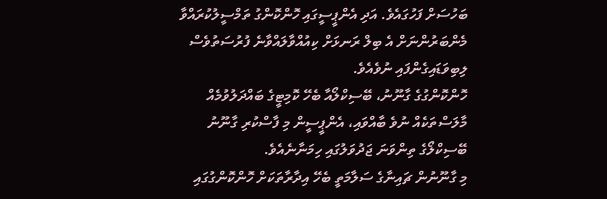ބަހުސަށް ފަހުގައެވެ. އަދި އެންޕީސީގައި ހޮންކޮންގު ތަމްސީލުކުރައްވާ މެންބަރުންނަށް އެ ބިލް ރަނޅަށް ކިއުއްވާލައްވާނެ ފުރުސަތުވެސް ލިބިވަޑައިގެންފައި ނުވެއެވެ.
ހޮންކޮންގުގެ ގާނޫނު، ބޭސިކްލޯއާ ބެހޭ ކޮމިޓީގެ ބައްދަލުވުމެއް މާލަސްތަކެއް ނުވެ ބާއްވައި، އެންޕީސީން މި ފާސްކުރި ގާނޫނު ބޭސިކްލޯގެ ތިންވަނަ ޖަދުވަލުގައި ހިމަނާނެއެވެ.
މި ގާނޫނުން ޗައިނާގެ ސަލާމަތީ ބެހޭ އިދާރާތަކަށް ހޮންކޮންގުގައި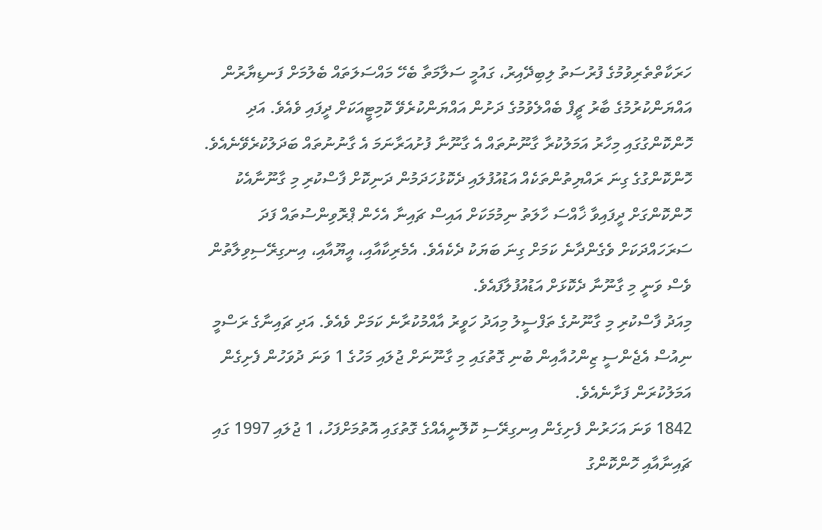ހަރަކާތްތެރިވުމުގެ ފުރުސަތު ލިބިދޭއިރު، ގައުމީ ސަލާމަތާ ބެހޭ މައްސަލަތައް ބެލުމަށް ފަނޑިޔާރުން އައްޔަންކުރުމުގެ ބާރު ޗީފް ބެއްލެވުމުގެ ދަށުން އައްޔަންކުރެވޭ ކޮމިޓީއަކަށް ދީފައި ވެއެވެ. އަދި ހޮންކޮންގުގައި މިހާރު އަމަލުކުރާ ގާނޫނުތައް އެ ގާނޫނާ ފުށުއަރާނަމަ އެ ގާނުނުތައް ބަދަލުކުރެވޭނެއެވެ.
ހޮންކޮންގުގެ ގިނަ ރައްޔިތުންތަކެއް އަޑުއުފުލައި ދެކޮޅުހަދަމުން ދަނިކޮށް ފާސްކުރި މި ގާނޫނާއެކު ހޮންކޮންގަށް ދީފައިވާ ޚާއްސަ ހާލަތު ނިމުމަކަށް އައިސް ޗައިނާ އެހެން ޕްރޮވިންސުތައް ފަދަ ސަރަހައްދަކަށް ވެގެންދާނެ ކަމަށް ގިނަ ބަޔަކު ދެކެއެވެ. އެމެރިކާއާއި، އީޔޫއާއި، އިނގިރޭސިވިލާތުން ވެސް ވަނީ މި ގާނޫނާ ދެކޮޅަށް އަޑުއުފުލާފައެވެ.
މިއަދު ފާސްކުރި މި ގާނޫނުގެ ތަފްސީލު މިއަދު ހަވީރު އާއްމުކުރާނެ ކަމަށް ވެއެވެ. އަދި ޗައިނާގެ ރަސްމީ ނިއުސް އެޖެންސީ ޒިންހުއާއިން ބުނި ގޮތުގައި މި ގާނޫނަށް ޖުލައި މަހުގެ 1 ވަނަ ދުވަހުން ފެށިގެން އަމަލުކުރަން ފަށާނެއެވެ.
1842 ވަނަ އަހަރުން ފެށިގެން އިނގިރޭސި ކޮލޮނީއެއްގެ ގޮތުގައި އޮތުމަށްފަހު، 1 ޖުލައި 1997 ގައި ޗައިނާއާއި ހޮންކޮންގު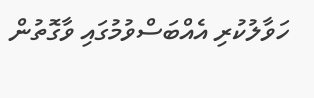ހަވާލުކުރި އެއްބަސްވުމުގައި ވާގޮތުން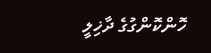ހޮންކޮންގުގެ ދާޚިލީ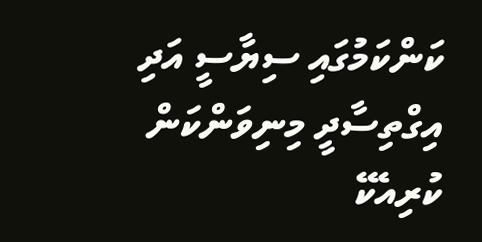ކަންކަމުގައި ސިޔާސީ އަދި އިގްތިސާދީ މިނިވަންކަން ކުރިއެކޭ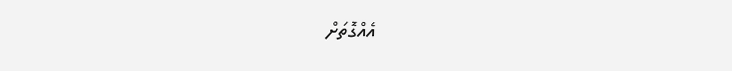އެއްގޮތަށް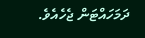ދަމަހައްޓަން ޖެހެއެވެ.